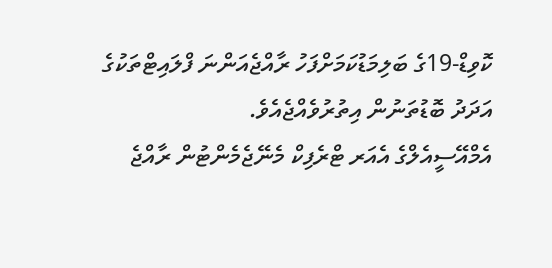ކޮވިޑް-19ގެ ބަލިމަޑުކަމަށްފަހު ރާއްޖެއަންނަ ފްލައިޓްތަކުގެ އަދަދު ބޮޑުތަނުން އިތުރުވެއްޖެއެވެ.
އެމްއޭސީއެލްގެ އެއަރ ޓްރެފިކް މެނޭޖެމެންޓުން ރާއްޖެ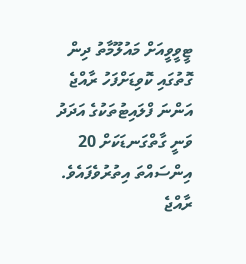ޓީވީވީއަށް މައުލޫމާތު ދިން ގޮތުގައި ކޮވިޑަށްފަހު ރާއްޖެ އަންނަ ފްލައިޓުތަކުގެ އަދަދު ވަނީ ގާތްގަނޑަކަށް 20 އިންސައްތަ އިތުރުވެފައެވެ.
ރާއްޖެ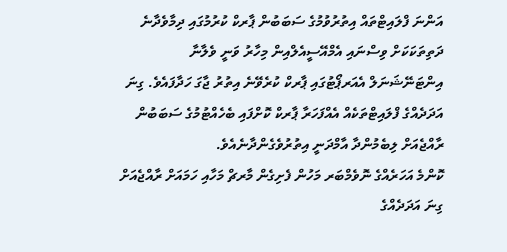އަންނަ ފްލައިޓްތައް އިތުރުވުމުގެ ސަބަބުން ޕާރކް ކުރުމުގައި ދިމާވެދާނެ ދަތިތަކަކަށް ވިސްނައި އެމްއޭސީއެލްއިން މިހާރު ވަނީ ވެލާނާ އިންޓަނޭޝަނަލް އެއަރޕޯޓުގައި ޕާރކް ކުރެވޭނެ އިތުރު ޖާގަ ހަދާފައެވެ. ގިނަ އަދަދެއްގެ ފްލައިޓްތަކެއް އެއްފަހަރާ ޕާރކް ކޮށްފައި ބެހެއްޓުމުގެ ސަބަބުން ރާއްޖެއަށް ލިބެމުންދާ އާމްދަނީ އިތުރުވެގެންދާނެއެވެ.
ކޮންމެ އަހަރެއްގެ ނޮވެމްބަރ މަހުން ފެށިގެން މާރޗް މަހާއި ހަމައަށް ރާއްޖެއަށް ގިނަ އަދަދެއްގެ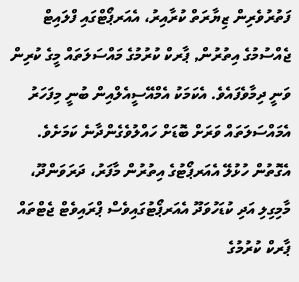ފަތުރުވެރިން ޒިޔާރަތް ކުރާއިރު، އެއަރޕޯޓްގައި ފްލައިޓް ޖެއްސުމުގެ އިތުރުން, ޕާރކް ކުރުމުގެ މައްސަލަތައް މީގެ ކުރިން ވަނީ ދިމާވެފައެވެ. އެކަމަކު އެމްއޭސީއެލްއިން ބުނީ މިފަހަރު އެމައްސަލަތައް ވަރަށް ބޮޑަށް ހައްލުވެގެންދާނެ ކަމަށެވެ. އެގޮތުން ހުޅުލޭ އެއަރޕޯޓުގެ އިތުރުން މާފަރު، ދަރަވަންދޫ، މާމިގިލި އަދި ކުޑަހުވަދޫ އެއަރޕޯޓުގައިވެސް ޕްރައިވެޓް ޖެޓްތައް ޕާރކް ކުރުމުގެ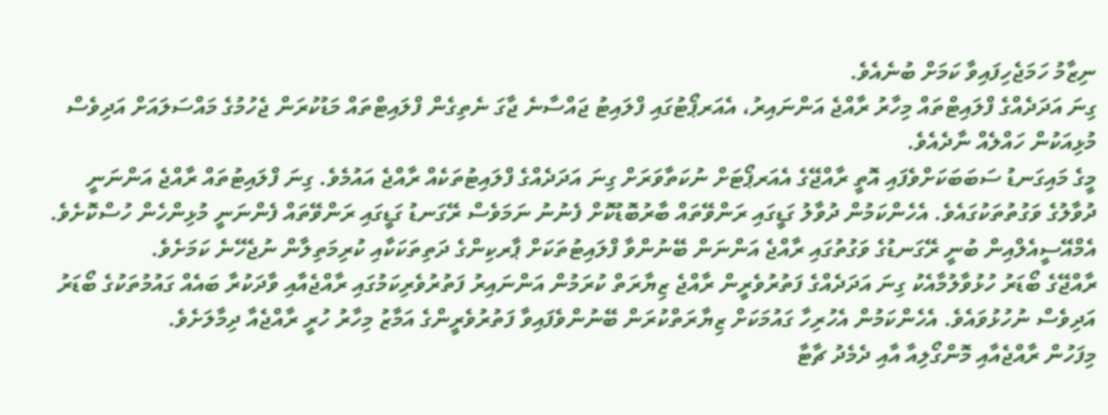ނިޒާމު ހަމަޖެހިފައިވާ ކަމަށް ބުނެއެވެ.
ގިނަ އަދަދެއްގެ ފްލައިޓްތައް މިހާރު ރާއްޖެ އަންނައިރު، އެއަރޕޯޓުގައި ފްލައިޓު ޖައްސާނެ ޖާގަ ނެތިގެން ފްލައިޓްތައް މަޑުކުރަން ޖެހުމުގެ މައްސަލައަށް އަދިވެސް މުޅިއަކުން ހައްލެއް ނާދެއެވެ.
މީގެ މައިގަނޑު ސަބަބަކަށްވެފައި އޮތީ ރާއްޖޭގެ އެއަރޕޯޓަށް ނުކަތާވަރަށް ގިނަ އަދަދެއްގެ ފްލައިޓުތަކެއް ރާއްޖެ އައުމެވެ. ގިނަ ފްލައިޓުތައް ރާއްޖެ އަންނަނީ ދުވާލުގެ ވަގުތުތަކުގައެވެ. އެހެންކަމުން ދުވާލު ގަޑީގައި ރަންވޭތައް ބާރުބޮޑުކޮށް ފެނުނު ނަމަވެސް ރޭގަނޑު ގަޑީގައި ރަންވޭތައް ފެންނަނީ މުޅިންހެން ހުސްކޮށެވެ. އެމްއޭސީއެލްއިން ބުނީ ރޭގަނޑުގެ ވަގުތުގައި ރާއްޖެ އަންނަން ބޭނުންވާ ފްލައިޓުތަކަށް ޕާރކިންގެ ދަތިތަކަކާއި ކުރިމަތިލާން ނުޖެހޭނެ ކަމަށެވެ.
ރާއްޖޭގެ ބޯޑަރު ހުޅުވާލުމާއެކު ގިނަ އަދަދެއްގެ ފަތުރުވެރީން ރާއްޖެ ޒިޔާރަތް ކުރަމުން އަންނައިރު ފަތުރުވެރިކަމުގައި ރާއްޖެއާއި ވާދަކުރާ ބައެއް ގައުމުތަކުގެ ބޯޑަރު އަދިވެސް ނުހުޅުވައެވެ. އެހެންކަމުން އެހުރިހާ ގައުމަކަށް ޒިޔާރަތްކުރަން ބޭނުންވެފައިވާ ފަތުރުވެރީންގެ އަމާޒު މިހާރު ހުރީ ރާއްޖެއާ ދިމާލަށެވެ.
މިފަހުން ރާއްޖެއާއި މޮންގޯލިއާ އާއި ދެމެދު ޗާޓާ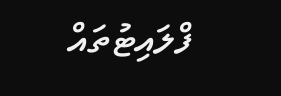ފްލައިޓުތައް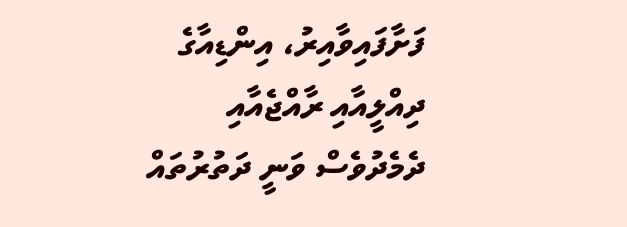ފަށާފައިވާއިރު، އިންޑިއާގެ ދިއްލީއާއި ރާއްޖެއާއި ދެމެދުވެސް ވަނީ ދަތުރުތައް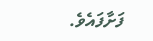ފަށާފައެވެ.